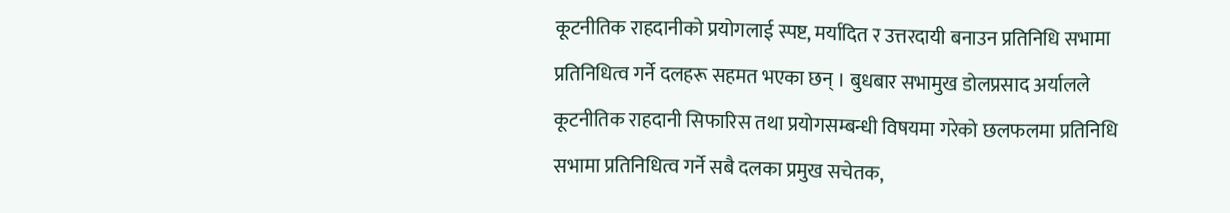कूटनीतिक राहदानीको प्रयोगलाई स्पष्ट, मर्यादित र उत्तरदायी बनाउन प्रतिनिधि सभामा प्रतिनिधित्व गर्ने दलहरू सहमत भएका छन् । बुधबार सभामुख डोलप्रसाद अर्यालले कूटनीतिक राहदानी सिफारिस तथा प्रयोगसम्बन्धी विषयमा गरेको छलफलमा प्रतिनिधि सभामा प्रतिनिधित्व गर्ने सबै दलका प्रमुख सचेतक,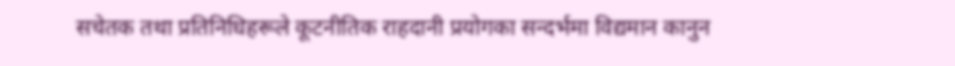सचेतक तथा प्रतिनिधिहरूले कूटनीतिक राहदानी प्रयोगका सन्दर्भमा विद्यमान कानुन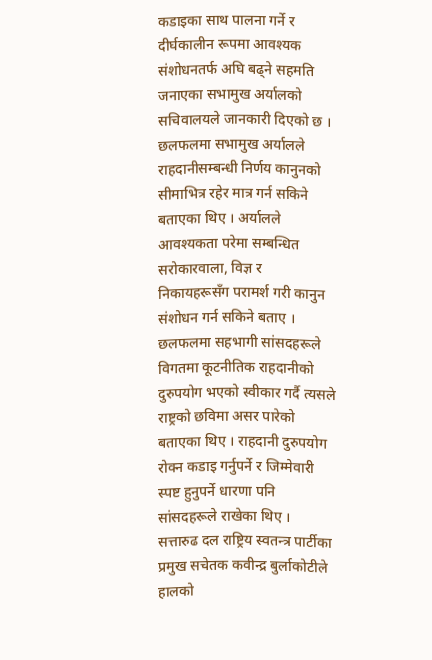कडाइका साथ पालना गर्ने र दीर्घकालीन रूपमा आवश्यक संशोधनतर्फ अघि बढ्ने सहमति जनाएका सभामुख अर्यालको सचिवालयले जानकारी दिएको छ ।
छलफलमा सभामुख अर्यालले राहदानीसम्बन्धी निर्णय कानुनको सीमाभित्र रहेर मात्र गर्न सकिने बताएका थिए । अर्यालले आवश्यकता परेमा सम्बन्धित सरोकारवाला, विज्ञ र निकायहरूसँग परामर्श गरी कानुन संशोधन गर्न सकिने बताए ।
छलफलमा सहभागी सांसदहरूले विगतमा कूटनीतिक राहदानीको दुरुपयोग भएको स्वीकार गर्दै त्यसले राष्ट्रको छविमा असर पारेको बताएका थिए । राहदानी दुरुपयोग रोक्न कडाइ गर्नुपर्ने र जिम्मेवारी स्पष्ट हुनुपर्ने धारणा पनि सांसदहरूले राखेका थिए ।
सत्तारुढ दल राष्ट्रिय स्वतन्त्र पार्टीका प्रमुख सचेतक कवीन्द्र बुर्लाकोटीले हालको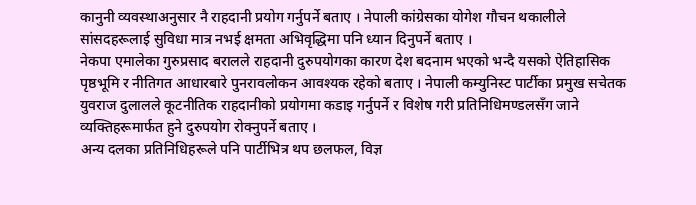कानुनी व्यवस्थाअनुसार नै राहदानी प्रयोग गर्नुपर्ने बताए । नेपाली कांग्रेसका योगेश गौचन थकालीले सांसदहरूलाई सुविधा मात्र नभई क्षमता अभिवृद्धिमा पनि ध्यान दिनुपर्ने बताए ।
नेकपा एमालेका गुरुप्रसाद बरालले राहदानी दुरुपयोगका कारण देश बदनाम भएको भन्दै यसको ऐतिहासिक पृष्ठभूमि र नीतिगत आधारबारे पुनरावलोकन आवश्यक रहेको बताए । नेपाली कम्युनिस्ट पार्टीका प्रमुख सचेतक युवराज दुलालले कूटनीतिक राहदानीको प्रयोगमा कडाइ गर्नुपर्ने र विशेष गरी प्रतिनिधिमण्डलसँग जाने व्यक्तिहरूमार्फत हुने दुरुपयोग रोक्नुपर्ने बताए ।
अन्य दलका प्रतिनिधिहरूले पनि पार्टीभित्र थप छलफल, विज्ञ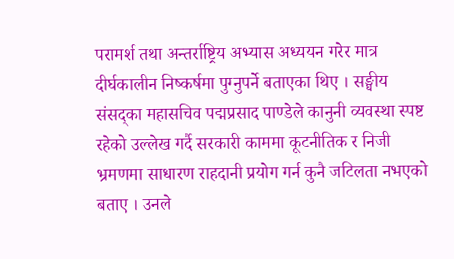परामर्श तथा अन्तर्राष्ट्रिय अभ्यास अध्ययन गरेर मात्र दीर्घकालीन निष्कर्षमा पुग्नुपर्ने बताएका थिए । सङ्घीय संसद्का महासचिव पद्मप्रसाद पाण्डेले कानुनी व्यवस्था स्पष्ट रहेको उल्लेख गर्दै सरकारी काममा कूटनीतिक र निजी भ्रमणमा साधारण राहदानी प्रयोग गर्न कुनै जटिलता नभएको बताए । उनले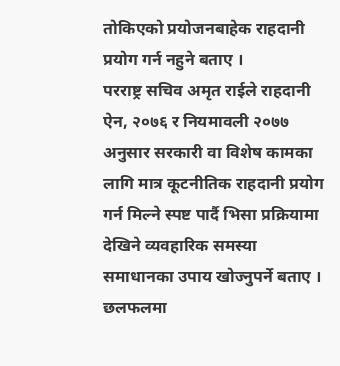तोकिएको प्रयोजनबाहेक राहदानी प्रयोग गर्न नहुने बताए ।
परराष्ट्र सचिव अमृत राईले राहदानी ऐन, २०७६ र नियमावली २०७७ अनुसार सरकारी वा विशेष कामका लागि मात्र कूटनीतिक राहदानी प्रयोग गर्न मिल्ने स्पष्ट पार्दै भिसा प्रक्रियामा देखिने व्यवहारिक समस्या समाधानका उपाय खोज्नुपर्ने बताए ।
छलफलमा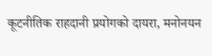कूटनीतिक राहदानी प्रयोगको दायरा, मनोनयन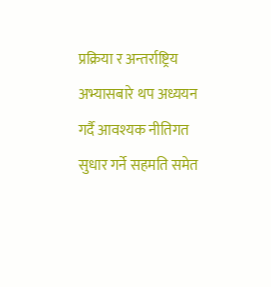प्रक्रिया र अन्तर्राष्ट्रिय अभ्यासबारे थप अध्ययन गर्दै आवश्यक नीतिगत सुधार गर्ने सहमति समेत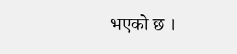भएको छ ।